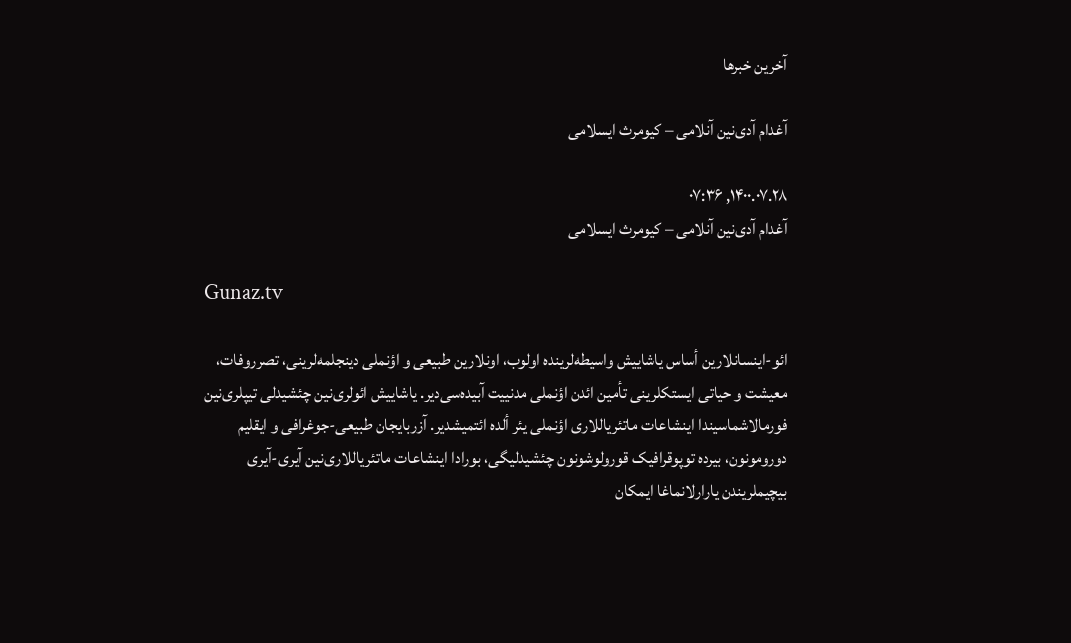آخرین خبرها

آغدام آدی‌نین آنلامی – کیومرث ایسلامی

۱۴۰۰.۰۷.۲۸, ۰۷:۳۶
آغدام آدی‌نین آنلامی – کیومرث ایسلامی

Gunaz.tv

ائو-اینسانلارین أساس یاشاییش واسیطه‌لرینده اولوب، اونلارین طبیعی و اؤنملی دینجلمه‌لرینی، تصرروفات، معیشت و حیاتی ایستکلرینی تأمین ائدن اؤنملی مدنییت آبیده‌سی‌دیر. یاشاییش ائولری‌نین چئشیدلی تیپلری‌نین فورمالاشماسیندا اینشاعات ماتئریاللاری اؤنملی یئر ألده ائتمیشدیر. آزربایجان طبیعی-جوغرافی و ایقلیم دورومونون، بیرده توپوقرافیک قورولوشونون چئشیدلیگی، بورادا اینشاعات ماتئریاللاری‌نین آیری-آیری بیچیملریندن یارارلانماغا ایمکان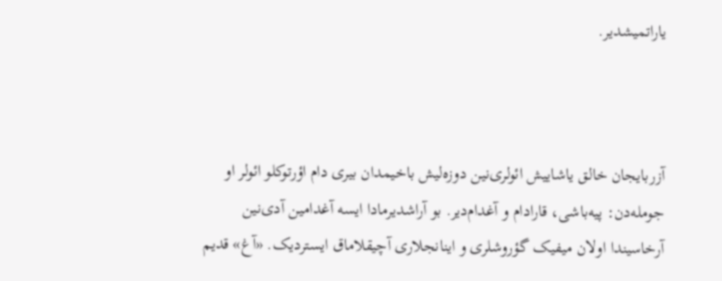یاراتمیشدیر.



آزربایجان خالق یاشاییش ائولری‌نین دوزه‌لیش باخیمدان بیری دام اؤرتوکلو ائولر او جومله‌دن: پیه‌باشی، قارادام و آغدام‌دیر. بو آراشدیرمادا ایسه آغدامین آدی‌نین آرخاسیندا اولان میفیک گؤروشلری و اینانجلاری آچیقلاماق ایستردیک. «آغ» قدیم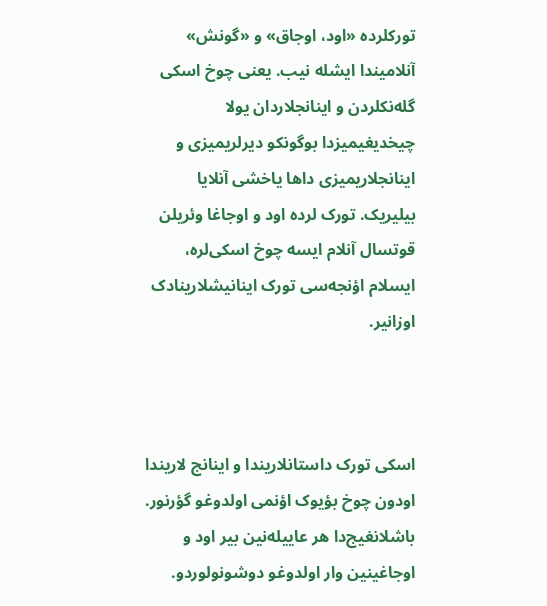تورکلرده «اود، اوجاق» و «گونش» آنلامیندا ایشله نیب. یعنی چوخ اسکی گله‌نکلردن و اینانجلاردان یولا چیخدیغیمیزدا بوگونکو دیرلریمیزی و اینانجلاریمیزی داها یاخشی آنلایا بیلیریک. تورک لرده اود و اوجاغا وئریلن قوتسال آنلام ایسه چوخ اسکی‌لره، ایسلام اؤنجه‌سی تورک اینانیشلارینادک اوزانیر.



اسکی تورک داستانلاریندا و اینانج لاریندا اودون چوخ بؤیوک اؤنمی اولدوغو گؤرنور. باشلانغیج‌دا هر عاییله‌نین بیر اود و اوجاغینین وار اولدوغو دوشونولوردو.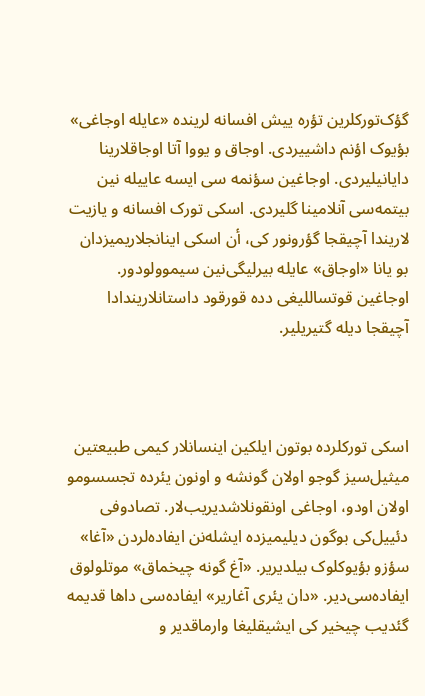گؤک‌تورکلرین تؤره ییش افسانه لرینده «عایله اوجاغی» بؤیوک اؤنم داشییردی. اوجاق و یووا آتا اوجاقلارینا دایانیلیردی. اوجاغین سؤنمه سی ایسه عاییله نین بیتمه‌سی آنلامینا گلیردی. اسکی تورک افسانه و یازیت لاریندا آچیقجا گؤرونور کی، أن اسکی اینانجلاریمیزدان بو یانا «اوجاق» عایله بیرلیگی‌نین سیموولودور. اوجاغین قوتساللیغی دده قورقود داستانلاریندادا آچیقجا دیله گتیریلیر.



اسکی تورکلرده بوتون ایلکین اینسانلار کیمی طبیعتین میثیل‌سیز گوجو اولان گونشه و اونون یئرده تجسسومو اولان اودو، اوجاغی اونقونلاشدیریب‌لار. تصادوفی دئییل‌کی بوگون دیلیمیزده ایشله‌نن ایفاده‌لردن «آغا» سؤزو بؤیوکلوک بیلدیریر. «آغ گونه چیخماق» موتلولوق ایفاده‌سی‌دیر. «دان یئری آغاریر» ایفاده‌سی داها قدیمه گئدیب چیخیر کی ایشیقلیغا وارماقدیر و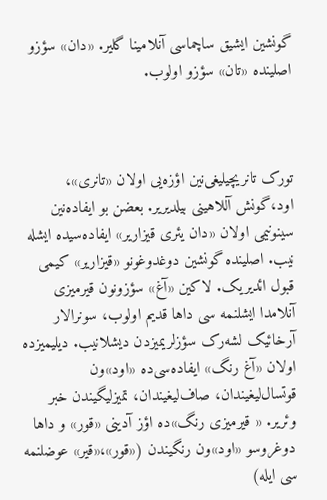گونشین ایشیق ساچماسی آنلامینا گلیر. «دان» سؤزو اصلینده «تان» سؤزو اولوب.



تورک تانریچیلیغی‌نین اؤزه‌یی اولان «تانری»، اود،گونش آللاهینی بیلدیریر. بعضن بو ایفاده‌نین سینونیمی اولان «دان یئری قیزاریر» ایفاده‌سیده ایشله نیب. اصلینده گونشین دوغدوغونو «قیزاریر» کیمی قبول ائدیریک. لاکین «آغ» سؤزونون قیرمیزی آنلامدا ایشلنمه سی داها قدیم اولوب، سونرالار آرخائیک لشه‌رک سؤزلریمیزدن دیشلانیب. دیلیمیزده اولان «آغ رنگ» ایفاده‌سی‌ده «اود»ون قوتسال‌لیغیندان، صاف‌لیغیندان، تمیزلیگیندن خبر وئریر. « قیرمیزی رنگ»ده اؤز آدینی «قور» و داها دوغروسو «اود»ون رنگیندن («قور»،«قیر» عوضلنمه سی ایله)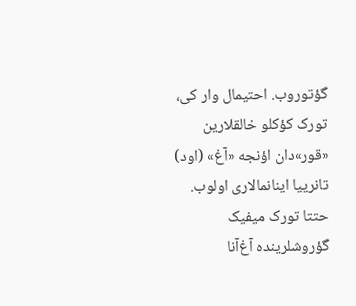گؤتوروب. احتیمال وار کی، تورک کؤکلو خالقلارین «قور»دان اؤنجه «آغ» (اود) تانرییا اینانمالاری اولوب. حتتا تورک میفیک گؤروشلرینده آغ‌آنا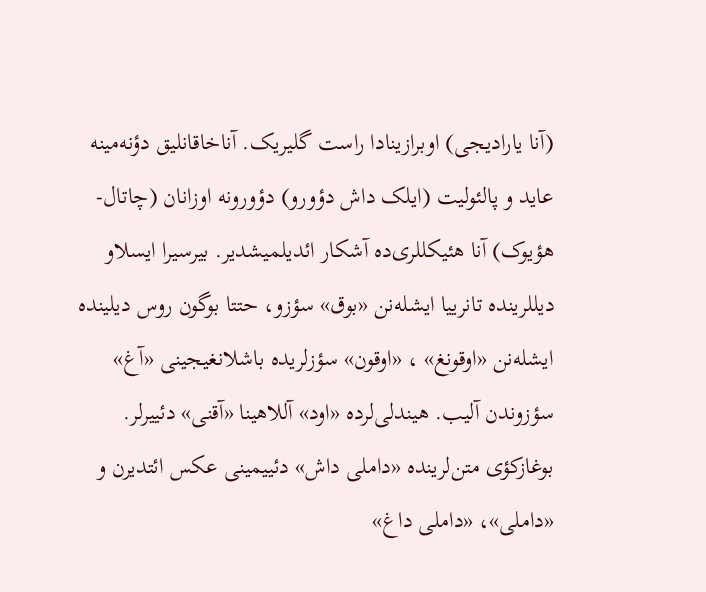(آنا یارادیجی) اوبرازینادا راست گلیریک. آناخاقانلیق دؤنه‌مینه عاید و پالئولیت (ایلک داش دؤورو) دؤورونه اوزانان (چاتال-هؤیوک) آنا هئیکللری‌ده آشکار ائدیلمیشدیر. بیرسیرا ایسلاو دیللرینده تانرییا ایشله‌نن «بوق» سؤزو، حتتا بوگون روس دیلینده ایشله‌نن «اوقونغ» ، «اوقون» سؤزلریده باشلانغیجینی «آغ» سؤزوندن آلیب. هیندلی‌لرده «اود» آللاهینا «آقنی» دئییرلر. بوغازکؤی متن‌لرینده «داملی داش» دئییمینی عکس ائتدیرن و «داملی»، «داملی داغ»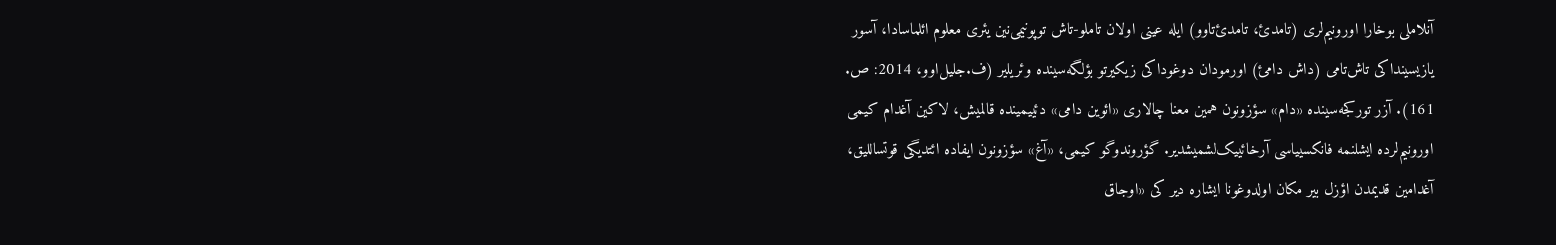آنلاملی بوخارا اورونیم‌لری (تامدئ، تامدئ‌تاوو) ایله عینی اولان تاملو-تاش توپونیمی‌نین یئری معلوم ائلماسادا، آسور یازیسینداکی تاش‌تامی (داش دامئ) اورمودان دوغوداکی زیکیرتو بؤلگه‌سینده وئریلیر (ف.جلیل‌اوو، 2014: ص. 161). آزر تورکجه‌سینده «دام» سؤزونون همین معنا چالاری «ائوین دامی» دئییمینده قالمیش، لاکین آغدام کیمی اورونیم‌لرده ایشلنمه فانکسییاسی آرخائییک‌لشمیشدیر. گؤروندوگو کیمی، «آغ» سؤزونون ایفاده ائتدیگی قوتساللیق، آغدامین قدیمدن اؤزل بیر مکان اولدوغونا ایشاره دیر کی «اوجاق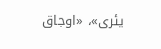یئری»، «اوجاق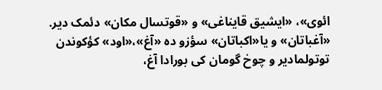ائوی»، «ایشیق قایناغی» و «قوتسال مکان» دئمک دیر. «آغباتان» و یا«اکباتان» سؤزو ده «آغ»،«اود» کؤکوندن توتولمادیر و چوخ گومان کی بورادا آغ،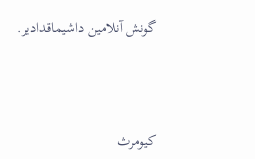گونش آنلامین داشیماقدادیر.



کیومرث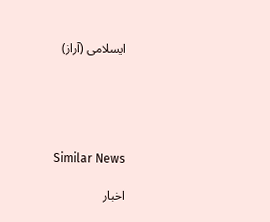ایسلامی (آراز)





Similar News

اخبار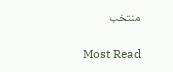منتخب

Most Read